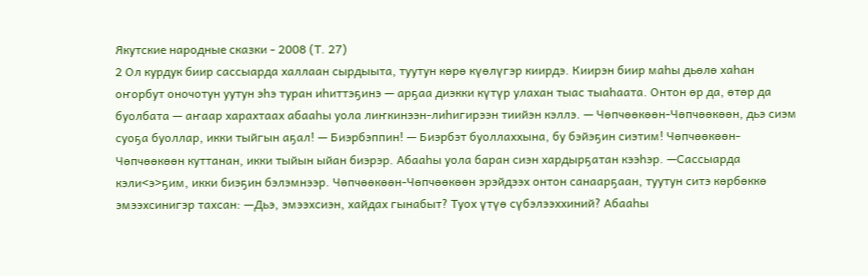Якутские народные сказки - 2008 (Т. 27)
2 Ол курдук биир сассыарда халлаан сырдыыта, туутун көрө күөлүгэр киирдэ. Киирэн биир маһы дьөлө хаһан оҥорбут оночотун уутун эһэ туран иһиттэҕинэ — арҕаа диэкки күтүр улахан тыас тыаһаата. Онтон өр да, өтөр да буолбата — аҥаар харахтаах абааһы уола лиҥкинээн-лиһигирээн тиийэн кэллэ. — Чөпчөөкөөн-Чөпчөөкөөн, дьэ сиэм суоҕа буоллар, икки тыйгын аҕал! — Биэрбэппин! — Биэрбэт буоллаххына, бу бэйэҕин сиэтим! Чөпчөөкөөн-Чөпчөөкөөн куттанан, икки тыйын ыйан биэрэр. Абааһы уола баран сиэн хардырҕатан кээһэр. —Сассыарда кэли<э>ҕим, икки биэҕин бэлэмнээр. Чөпчөөкөөн-Чөпчөөкөөн эрэйдээх онтон санаарҕаан, туутун ситэ көрбөккө эмээхсинигэр тахсан: —Дьэ, эмээхсиэн, хайдах гынабыт? Туох үтүө сүбэлээххиний? Абааһы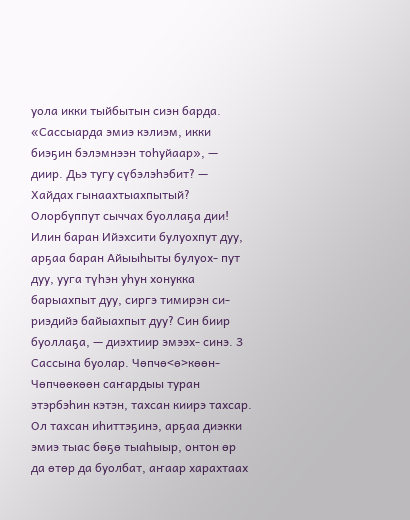уола икки тыйбытын сиэн барда. «Сассыарда эмиэ кэлиэм, икки биэҕин бэлэмнээн тоһуйаар», — диир. Дьэ тугу сүбэлэһэбит? — Хайдах гынаахтыахпытый? Олорбуппут сыччах буоллаҕа дии! Илин баран Ийэхсити булуохпут дуу, арҕаа баран Айыыһыты булуох- пут дуу, ууга түһэн уһун хонукка барыахпыт дуу, сиргэ тимирэн си- риэдийэ байыахпыт дуу? Син биир буоллаҕа, — диэхтиир эмээх- синэ. 3 Сассына буолар. Чөпчө<ө>көөн-Чөпчөөкөөн саҥардыы туран этэрбэһин кэтэн, тахсан киирэ тахсар. Ол тахсан иһиттэҕинэ, арҕаа диэкки эмиэ тыас бөҕө тыаһыыр, онтон өр да өтөр да буолбат, аҥаар харахтаах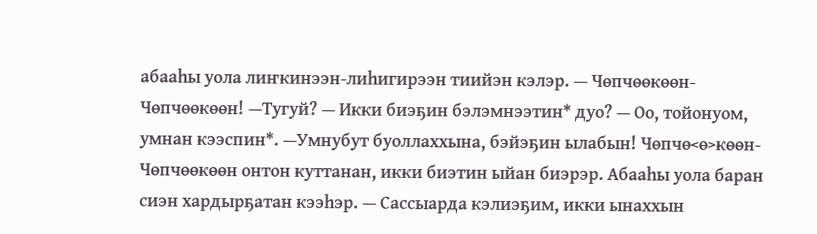абааһы уола лиҥкинээн-лиһигирээн тиийэн кэлэр. — Чөпчөөкөөн-Чөпчөөкөөн! —Тугуй? — Икки биэҕин бэлэмнээтин* дуо? — Оо, тойонуом, умнан кээспин*. —Умнубут буоллаххына, бэйэҕин ылабын! Чөпчө<ө>көөн-Чөпчөөкөөн онтон куттанан, икки биэтин ыйан биэрэр. Абааһы уола баран сиэн хардырҕатан кээһэр. — Сассыарда кэлиэҕим, икки ынаххын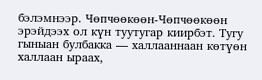бэлэмнээр. Чөпчөөкөөн-Чөпчөөкөөн эрэйдээх ол күн туутугар киирбэт. Тугу гыныан булбакка — халлааннаан көтүөн халлаан ыраах,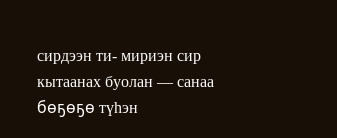сирдээн ти- мириэн сир кытаанах буолан — санаа бөҕөҕө түһэн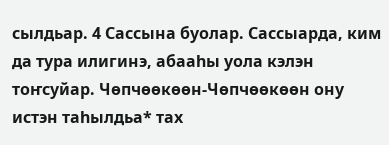сылдьар. 4 Сассына буолар. Сассыарда, ким да тура илигинэ, абааһы уола кэлэн тоҥсуйар. Чөпчөөкөөн-Чөпчөөкөөн ону истэн таһылдьа* тах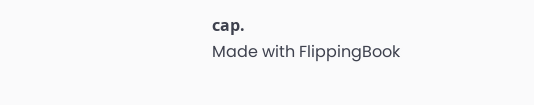сар.
Made with FlippingBook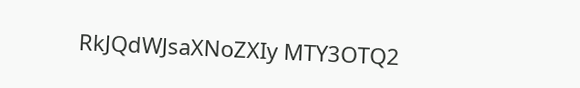RkJQdWJsaXNoZXIy MTY3OTQ2